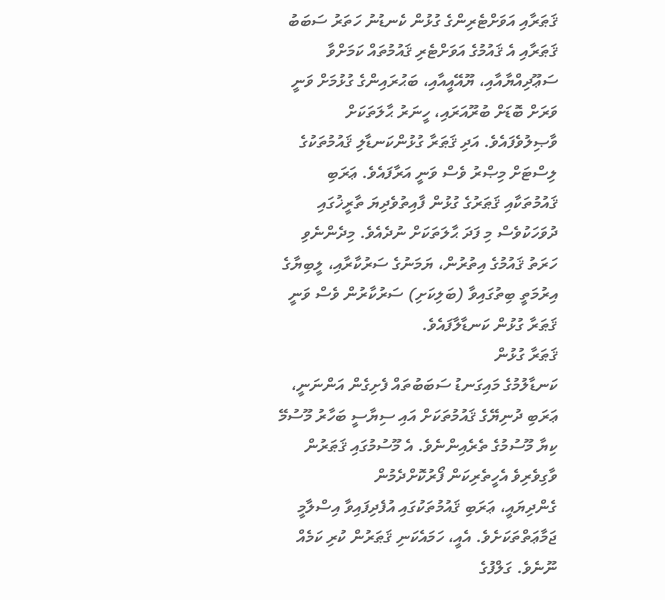ޤަޠަރާއި އަވަށްޓެރިންގެ ގުޅުން ކެނޑުނު ހަތަރު ސަބަބު
ޤަޠަރާއި އެ ޤައުމުގެ އަވަށްޓެރި ޤައުމުތައް ކަމަށްވާ
ސަޢޫދިއްޔާއާއި، ޔޫއޭއީއާއި، ބަޙުރައިންގެ ގުޅުމަށް ވަނީ
ވަރަށް ބޮޑަށް ބުރޫއަރައި، ހީނަރު ޙާލަތަކަށް
ވާޞިލުވެފައެވެ. އަދި ޤަޠަރާ ގުޅުންކަނޑާލި ޤައުމުތަކުގެ
ލިސްޓަށް މިޞްރު ވެސް ވަނީ އަރާފައެވެ. ޢަރަބި
ޤައުމުތަކާއި ޤަޠަރުގެ ގުޅުން ފާއިތުވެދިޔަ ތާރީޚުގައި
ދުވަހަކުވެސް މި ފަދަ ޙާލަތަކަށް ނުދެއެވެ. މިދެންނެވި
ހަރަތު ޤައުމުގެ އިތުރުން، ޔަމަނުގެ ސަރުކާރާއި، ލީބިޔާގެ
އިރުމަތީ ބިތުގައިވާ (ބަލިކަށި) ސަރުކާރުން ވެސް ވަނީ
ޤަޠަރާ ގުޅުން ކަނޑާލާފައެވެ.
ޤަޠަރާ ގުޅުން
ކަނޑާލުމުގެ މައިގަނޑު ސަބަބުތައް ފެށިގެން އަންނަނީ،
ޢަރަބި ދުނިޔޭގެ ޤައުމުތަކަށް އައި ސިޔާސީ ބަހާރު މޫސުމޭ
ކިޔާ މޫސުމުގެ ތެރެއިންނެވެ. އެ މޫސުމުގައި ޤަޠަރުން ވާގިވެރިވެ އެހީތެރިކަން ފޯރުކޮށްދެމުން
ގެންދިޔައީ، ޢަރަބި ޤައުމުތަކުގައި އުފެދިފައިވާ އިސްލާމީ
ޖަމާޢަތްތަކަށެވެ. އެއީ، ހަމައެކަނި ޤަޠަރުން ކުރި ކަމެއް
ނޫނެވެ. ގަލްފުގެ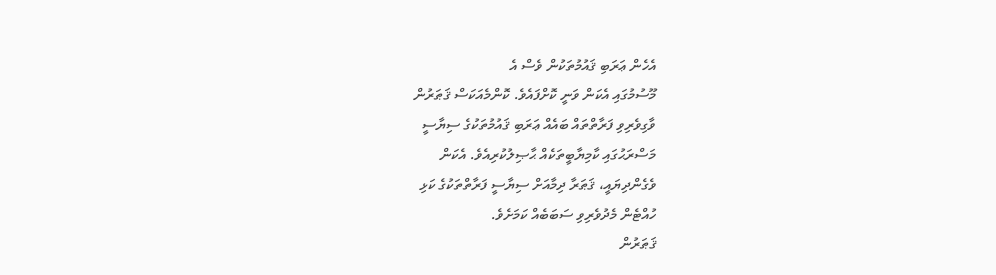އެހެން ޢަރަބި ޤައުމުތަކުން ވެސް އެ
މޫސުމުގައި އެކަން ވަނީ ކޮށްފައެވެ. ކޮންމެއަކަސް ޤަޠަރުން
ވާގިވެރިވި ފަރާތްތައް ބައެއް ޢަރަބި ޤައުމުތަކުގެ ސިޔާސީ
މަސްރަޙުގައި ކާމިޔާބީތަކެއް ޙާޞިލުކުރިއެވެ. އެކަން
ވެގެންދިޔައީ، ޤަޠަރާ ދިމާއަށް ސިޔާސީ ފަރާތްތަކުގެ ކަޅި
ހުއްޓެން މެދުވެރިވި ސަބަބެއް ކަމަށެވެ.
ޤަޠަރުން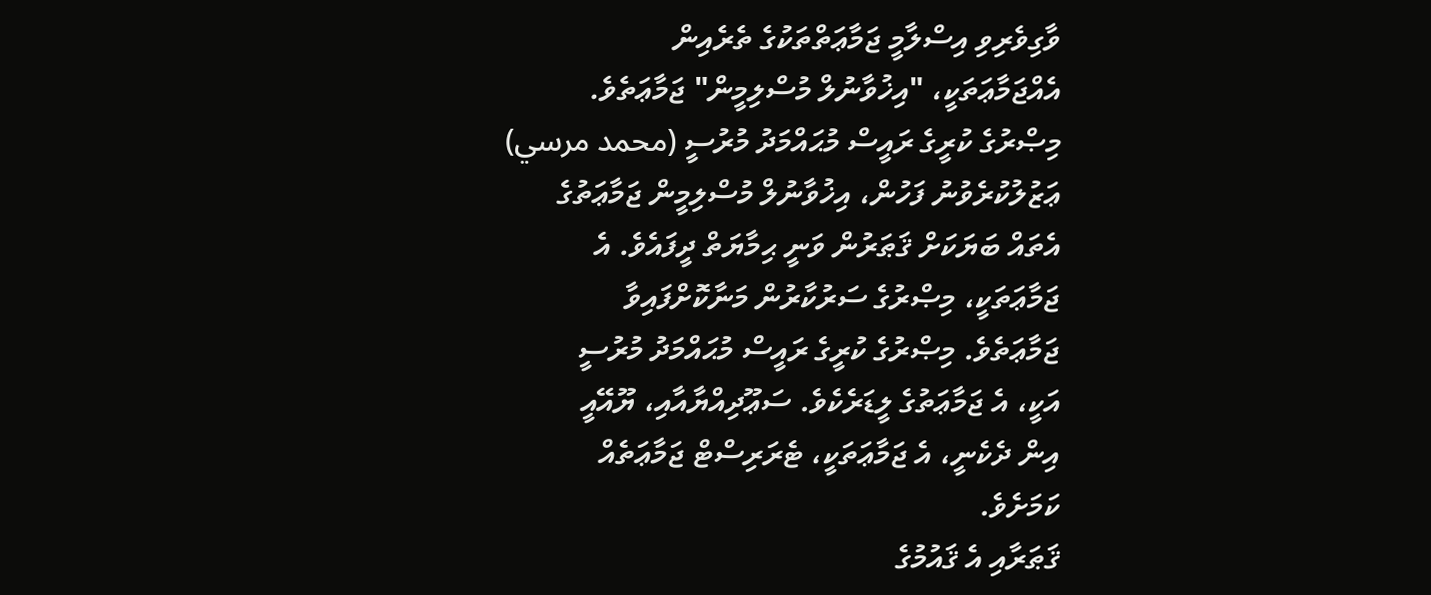ވާގިވެރިވި އިސްލާމީ ޖަމާޢަތްތަކުގެ ތެރެއިން
އެއްޖަމާޢަތަކީ، "އިޚުވާނުލް މުސްލިމީން" ޖަމާޢަތެވެ.
މިޞްރުގެ ކުރީގެ ރައީސް މުޙައްމަދު މުރުސީ (محمد مرسي)
ޢަޒުލުކުރެވުނު ފަހުން، އިޚުވާނުލް މުސްލިމީން ޖަމާޢަތުގެ
އެތައް ބަޔަކަށް ޤަޠަރުން ވަނީ ޙިމާޔަތް ދީފައެވެ. އެ
ޖަމާޢަތަކީ، މިޞްރުގެ ސަރުކާރުން މަނާކޮށްފައިވާ
ޖަމާޢަތެވެ. މިޞްރުގެ ކުރީގެ ރައީސް މުޙައްމަދު މުރުސީ
އަކީ، އެ ޖަމާޢަތުގެ ލީޑަރެކެވެ. ސަޢޫދިއްޔާއާއި، ޔޫއޭއީ
އިން ދެކެނީ، އެ ޖަމާޢަތަކީ، ޓެރަރިސްޓް ޖަމާޢަތެއް
ކަމަށެވެ.
ޤަޠަރާއި އެ ޤައުމުގެ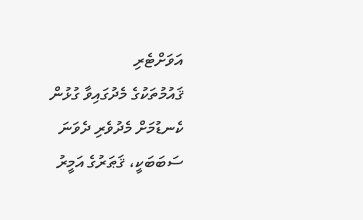އަވަށްޓެރި
ޤައުމުތަކުގެ މެދުގައިވާ ގުޅުން ކެނޑުމަށް މެދުވެރި ދެވަނަ
ސަބަބަކީ، ޤަޠަރުގެ އަމީރު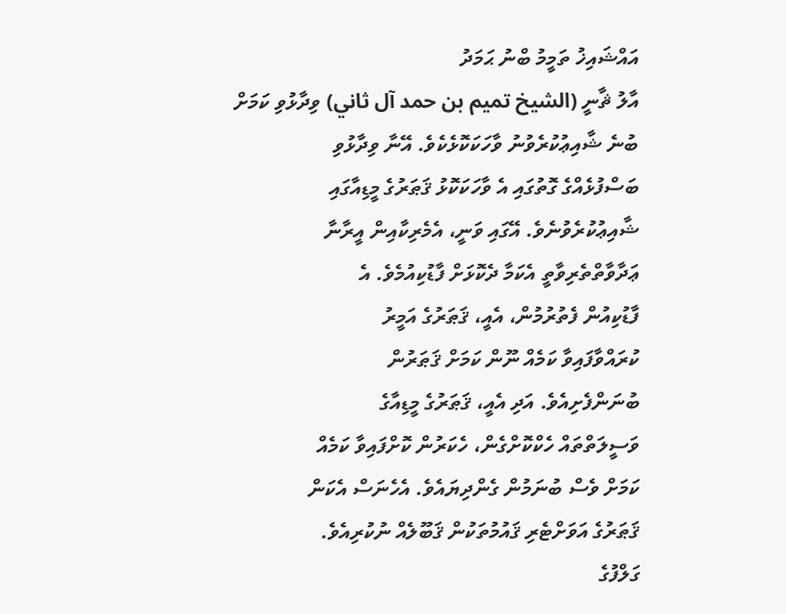އައްޝައިޚު ތަމީމު ބްނު ޙަމަދު
އާލު ޘާނީ (الشيخ تميم بن حمد آل ثاني) ވިދާޅުވި ކަމަށް
ބުނެ ޝާއިޢުކުރެވުނު ވާހަކަކޮޅެކެވެ. އޭނާ ވިދާޅުވި
ބަސްފުޅެއްގެ ގޮތުގައި އެ ވާހަކަކޮޅު ޤަޠަރުގެ މީޑިއާގައި
ޝާއިޢުކުރެވުނެވެ. އޭގައި ވަނީ، އެމެރިކާއިން އީރާނާ
ޢަދާވާތްތެރިވާތީ އެކަމާ ދެކޮޅަށް ފާޑުކިއުމެވެ. އެ
ފާޑުކިއުން ފެތުރުމުން، އެއީ، ޤަޠަރުގެ އަމީރު
ކުރައްވާފައިވާ ކަމެއް ނޫން ކަމަށް ޤަޠަރުން
ބުނަންފެށިއެވެ. އަދި އެއީ، ޤަޠަރުގެ މީޑިއާގެ
ވަސީލަތްތައް ހެކްކޮށްގެން، ހެކަރުން ކޮށްފައިވާ ކަމެއް
ކަމަށް ވެސް ބުނަމުން ގެންދިޔައެވެ. އެހެނަސް އެކަން
ޤަޠަރުގެ އަވަށްޓެރި ޤައުމުތަކުން ޤަބޫލެއް ނުކުރިއެވެ.
ގަލްފުގެ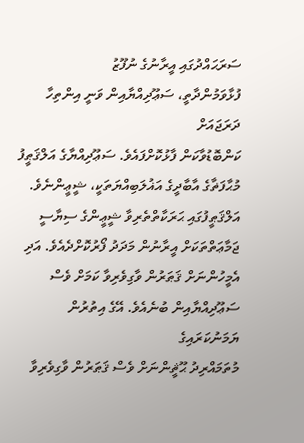ސަރަޙައްދުގައި އީރާނުގެ ނުފޫޒު
ފުޅާވަމުންދާތީ، ސަޢޫދިއްޔާއިން ވަނީ އިންތިހާ ދަރަޖައަށް
ކަންބޮޑުވާކަން ފާޅުކޮށްފައެވެ. ސަޢޫދިއްޔާގެ އަލްޤަޠީފު
މުޙާފަޡާގެ އާބާދީގެ އަޣުލަބިއްޔަތަކީ، ޝީޢީންނެވެ.
އަލްޤަޠީފުގައި ޙަރަކާތްތެރިވާ ޝީޢީންގެ ސިޔާސީ
ޖަމާޢަތްތަކަށް އީރާނުން މަދަދު ފޯރުކޮށްދެއެވެ. އަދި
އެމީހުންނަށް ޤަޠަރުން ވާގިވެރިވާ ކަމަށް ވެސް
ސަޢޫދިއްޔާއިން ބުނެއެވެ. އޭގެ އިތުރުން ޔަމަނުކަރައިގެ
މުތަމައްރިދު ޙޫޘީންނަށް ވެސް ޤަޠަރުން ވާގިވެރިވާ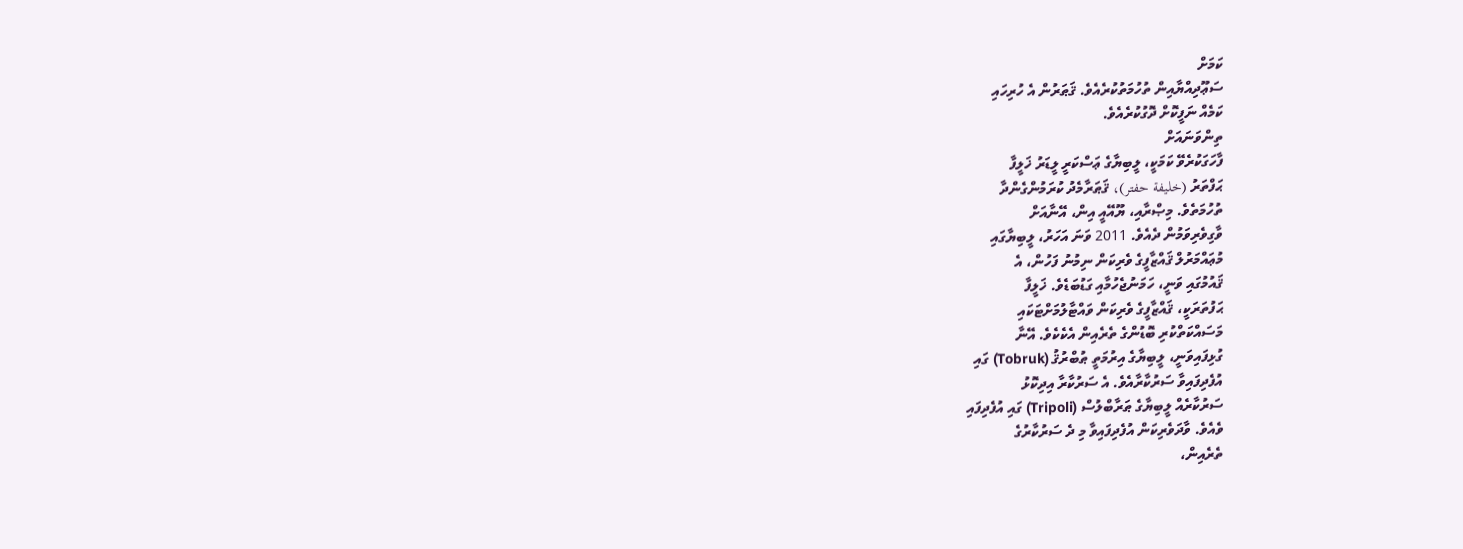ކަމަށް
ސަޢޫދިއްޔާއިން ތުހުމަތުކުރެއެވެ. ޤަޠަރުން އެ ހުރިހައި
ކަމެއް ނަފީކޮށް ދޮގުކުރެއެވެ.
ތިންވަނައަށް
ފާހަގަކުރެވޭ ކަމަކީ، ލީބިޔާގެ ޢަސްކަރީ ލީޑަރު ޚަލީފާ
ޙަފްތަރު (خليفة حفتر)، ޤަޠަރާމެދު ކުރަމުންގެންދާ
ތުހުމަތެވެ. މިޞްރާއި، ޔޫއޭއީ އިން، އޭނާއަށް
ވާގިވެރިވަމުން ދެއެވެ. 2011 ވަނަ އަހަރު، ލީބިޔާގައި
މުޢައްމަރުލް ޤައްޒާފީގެ ވެރިކަން ނިމުނު ފަހުން، އެ
ޤައުމުގައި ވަނީ، ހަމަނުޖެހުމާއި ގަޑުބަޑެވެ. ޚަލީފާ
ޙަފުތަރަކީ، ޤައްޒާފީގެ ވެރިކަން ވައްޓާލުމަށްޓަކައި
މަސައްކަތްކުރި ބޮޑުންގެ ތެރެއިން އެކެކެވެ. އޭނާ
ގުޅިފައިވަނީ، ލީބިޔާގެ އިރުމަތީ ޠުބްރުޤު (Tobruk) ގައި
އުފެދިފައިވާ ސަރުކާރާއެވެ. އެ ސަރުކާރާ އިދިކޮޅު
ސަރުކާރެއް ލީބިޔާގެ ޠަރާބްލުސް (Tripoli) ގައި އުފެދިފައި
ވެއެވެ. ވާދަވެރިކަން އުފެދިފައިވާ މި ދެ ސަރުކާރުގެ
ތެރެއިން،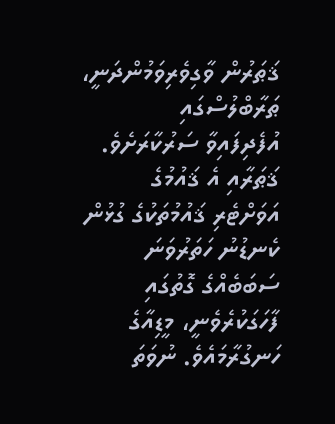ޤަޠަރުން ވާގިވެރިވަމުންދަނީ، ޠަރާބްލުސްގައި
އުފެދިފައިވާ ސަރުކާރަށެވެ.
ޤަޠަރާއި އެ ޤައުމުގެ
އަވަށްޓެރި ޤައުމުތަކުގެ ގުޅުން ކެނޑުނު ހަތަރުވަނަ
ސަބަބެއްގެ ގޮތުގައި ފާހަގަކުރެވެނީ، މީޑިއާގެ
ހަނގުރާމައެވެ. ނުވަތަ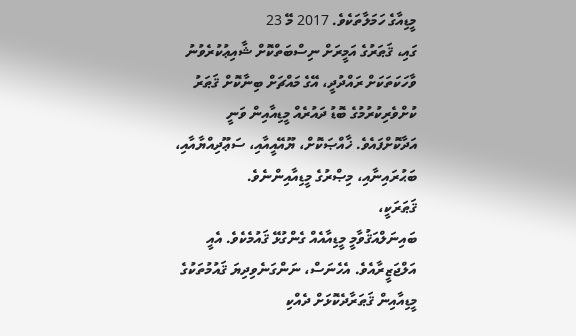މީޑިއާގެ ހަމަލާތަކެވެ. 2017 މޭ 23
ގައި، ޤަޠަރުގެ އަމީރަށް ނިސްބަތްކޮށް ޝާއިޢުކުރެވުނު
ވާހަކަތަކަށް ރައްދުދީ، އޭގެ މައްޗަށް ބިނާކޮށް ޤަޠަރު
ކުށްވެރިކުރުމުގެ ބޮޑު ދައުރެއް މީޑިއާއިން ވަނީ
އަދާކޮށްފައެވެ. ޚާއްޞަކޮށް، ޔޫއޭއީއާއި، ސަޢޫދިއްޔާއާއި،
ބަޙުރައިނާއި، މިޞްރުގެ މީޑިއާއިންނެވެ.
ޤަޠަރަކީ،
ބައިނަލްއަޤުވާމީ މީޑިއާއެއް ގެންގުޅޭ ޤައުމެކެވެ. އެއީ
އަލްޖަޒީރާއެވެ. އެހެނަސް، ނަންގަނެވިދިޔަ ޤައުމުތަކުގެ
މީޑިއާއިން ޤަޠަރާދެކޮޅަށް ދެއްކި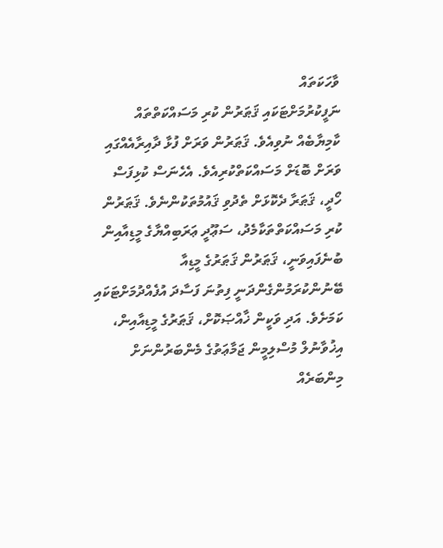ވާހަކަތައް
ނަފީކުރުމަށްޓަކައި ޤަޠަރުން ކުރި މަސައްކަތްތައް
ކާމިޔާބެއް ނުވިއެވެ. ޤަޠަރުން ވަރަށް ފުޅާ ދާއިރާއެއްގައި
ވަރަށް ބޮޑަށް މަސައްކަތްކުރިއެވެ. އެހެނަސް ކުޅިފަސް
ހޯދީ، ޤަޠަރާ ދެކޮޅަށް ތެދުވި ޤައުމުތަކުންނެވެ. ޤަޠަރުން
ކުރި މަސައްކަތްތަކާމެދު، ސަޢޫދީ ޢަރަބިއްޔާގެ މީޑިއާއިން
ބުނެފައިވަނީ، ޤަޠަރުން ޤަޠަރުގެ މީޑިއާ
ބޭނުންކުރަމުންގެންދަނީ ފިތުނަ ފަސާދަ އުފެއްދުމަށްޓަކައި
ކަމަށެވެ. އަދި ވަކީން ޚާއްޞަކޮށް، ޤަޠަރުގެ މީޑިއާއިން،
އިޚުވާނުލް މުސްލިމީން ޖަމާޢަތުގެ މެންބަރުންނަށް
މިންބަރެއް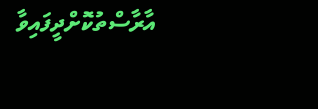އާރާސްތުކޮށްދީފައިވާ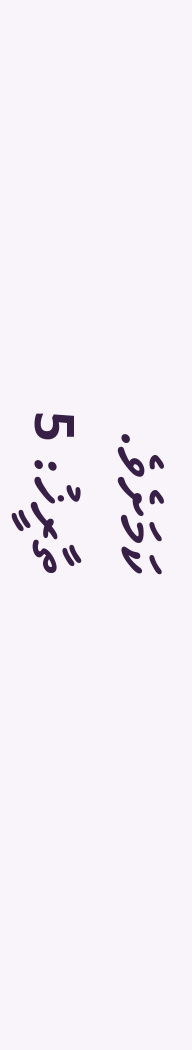ކަމަށެވެ.
ތާރީޚު: 5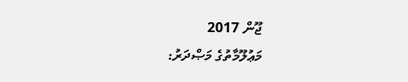ޖޫން 2017
މަޢުލޫމާތުގެ މަޞްދަރު: